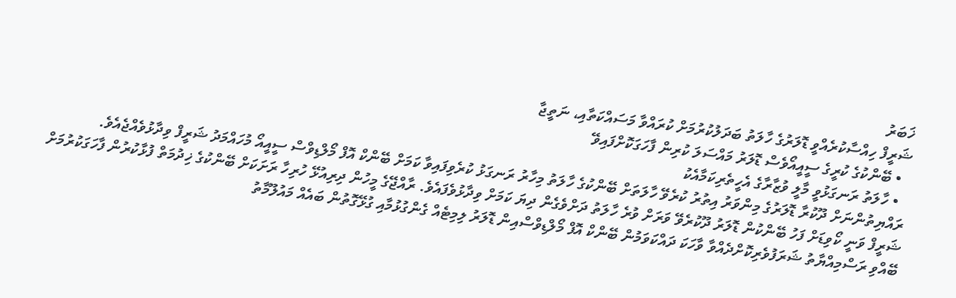ޚަބަރު
ޝަރީފް ހިއްސާކުރެއްވީ ޑޮލަރުގެ ހާލަތު ބަދަލުކުރުމަށް ކުރައްވާ މަސައްކަތާއި، ނަތީޖާ
  • ބޭންކުގެ ކުރީގެ ސީއީއޯވެސް ޑޮލަރު މައްސަލަ ކުރިން ފާހަގަކޮށްފައިވޭ
  • ހާލަތު ރަނގަޅުވީ މާލީ ވުޒާރާގެ އެހީތެރިކަމާއެކު
ރައްޔިތުންނަށް ދޫކުރާ ޑޮލަރުގެ މިންވަރު އިތުރު ކުރެވޭ ހާލަތަށް ބޭންކުގެ ހާލަތު މިހާރު ރަނގަޅު ކުރެވިފައިވާ ކަމަށް ބޭންކް އޮފް މޯލްޑިވްސް ސީއީއޯ މުހައްމަދު ޝަރީފް ވިދާޅުވެއްޖެއެވެ.
ޝަރީފް ވަނީ ކޯވިޑަށް ފަހު ބޭންކުން ޑޮލަރު ދޫކުރެވޭ ވަރަށް ވުރެ ހާލަތު ދަށްވެގެން ދިޔަ ކަމަށް ވިދާޅުވެފައެވެ. ރާއްޖޭގެ މީހުން ދިރިއުޅޭ ހުރިހާ ރަށަކަށް ބޭންކުގެ ޚިދުމަތް ފުޅާކުރުން ފާހަގަކުރުމަށް ބޭއްވި ރަސްމިއްޔާތު ޝަރަފުވެރިކޮށްދެއްވާ ވާހަކަ ދައްކަވަމުން ބޭންކް އޮފް މޯލްޑިވްސްއިން ޑޮލަރު ލިމިޓެއް ގެންގުޅުމާއި ގުޅޭގޮތުން ބައެއް މައުލޫމާތު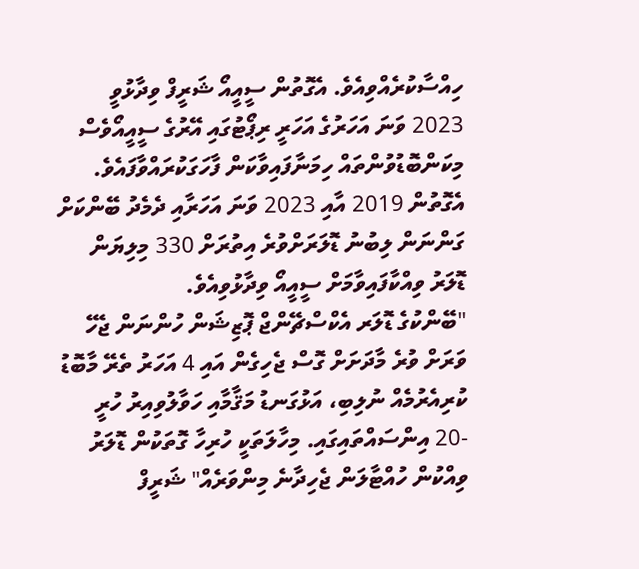ހިއްސާކުރެއްވިއެވެ. އެގޮތުން ސީއީއޯ ޝަރީފް ވިދާޅުވީ 2023 ވަނަ އަހަރުގެ އަހަރީ ރިޕޯޓުގައި އޭރުގެ ސީއީއޯވެސް މިކަންބޮޑުވުންތައް ހިމަނާފައިވާކަން ފާހަގަކުރައްވާފައެވެ. އެގޮތުން 2019 އާއި 2023 ވަނަ އަހަރާއި ދެމެދު ބޭންކަށް ގަންނަން ލިބުނު ޑޮލަރަށްވުރެ އިތުރަށް 330 މިލިޔަން ޑޮލަރު ވިއްކާފައިވާމަށް ސީއީއޯ ވިދާޅުވިއެވެ.
"ބޭންކުގެ ޑޮލަރ އެކްސްޗޭންޖް ޕޮޒިޝަން ހުންނަން ޖެހޭ ވަރަށް ވުރެ މާދަށަށް ގޮސް ޖެހިގެން އައި 4 އަހަރު ތެރޭ މާބޮޑު ކުރިއެރުމެއް ނުލިބި، އަޅުގަނޑު މަޤާމާއި ހަވާލުވިއިރު ހުރީ -20 އިންސައްތައިގައި. މިހާލަތަކީ ހުރިހާ ގޮތަކުން ޑޮލަރު ވިއްކުން ހުއްޓާލަން ޖެހިދާނެ މިންވަރެއް" ޝަރީފް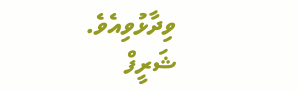ވިދާޅުވިއެވެ.
ޝަރީފް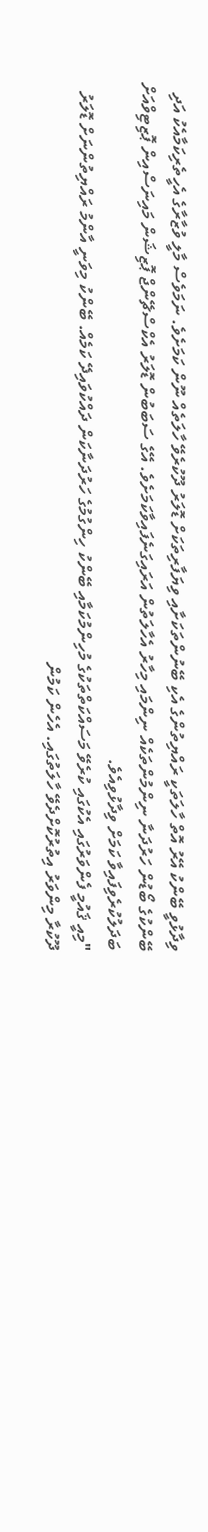ވިދާޅުވީ ބޭންކު އޭރު އޮތް ހާލަތަކީ ރައްޔިތުންގެ އެކި ބޭނުންތަކަށާއި ވިޔަފާރިތަކަށް ޑޮލަރު ދޫކުރެވޭ ހާލަތެއް ނޫން ކަމަށެވެ. ނަމަވެސް މާލީ ވުޒާރާގެ އެހީތެރިކަމާއެކު އަދި ބޭންކުގެ ބޯޑުން ހަރުދަނާ ނިންމުންތަކެއް ނިންމައި މިހާރު އެހާލަތުން އަރައިގަނެފައިވާކަމަށެވެ. އޭގެ ސަބަބުން ޑޮލަރު އެކްސްޗޭންޖް ޕޮޒިޝަން މައިނަސްއިން ޕޮޒިޓިވްއަށް ބަދަލުކުރެވިފައިވާ ކަމަށް ވިދާޅުވިއެވެ.
"މިއީ ޤައުމީ ފެންވަރުގައި އެކުގައި ކުރެވޭ މަސައްކަތްތަކުގެ މުހިންމުކަމާއި ބޭންކު ހިންގުމުގެ ހަރުދަނާކަން ދައްކުވައިދޭ ކަމެއް. ބޭންކު މިވަނީ އާންމު ރައްޔިތުންނަށް ޑޮލަރު ދޫކުރާ މިންވަރު އިތުރުކޮށްދެވޭ ހާލަތުގައި. އެހެން ކަމުން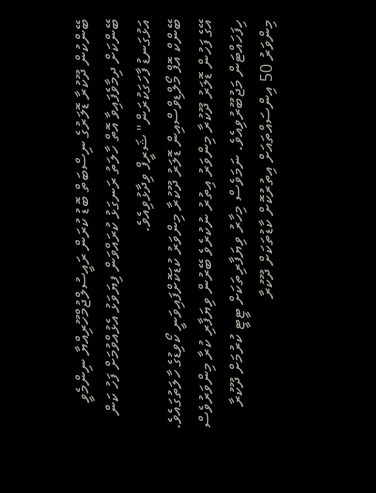ބޭންކުން ދޫކުރާ ޑޮލަރުގެ ނިސްބަތް ބޮޑު ކުރަން ރައީސުލްޖުމްހޫރިއްޔާ ނިންމެވީ ބޭންކަށް ދިމާވެފައިވާ އޮތް ހާލަތު ރަނގަޅު ކުރައްވަން ފިޔަވަޅު އެޅުއްވުމަށް ފަހު ކަން އަޅުގަނޑު ފާހަގަކުރަން" ޝަރީފް ވިދާޅުވިއެވެ.
ބޭންކް އޮފް މޯލްޑިވްސްއިން ޑޮލަރު ދޫކުރާ މިންވަރު ކުޑަކޮށްފައިވަނީ ކޯވިޑުގެ ހާލަތުގައެވެ. އޭގެ ފަހުން ޑޮލަރު ދޫކުރާ މިންވަރު އިތުރު ނުކުރެވެ ބޭރުން ވިޔަފާރި ކުރާ މިންވަރުވެސް ހިފަހައްޓަން މަޖުބޫރުވިއެވެ. ނަމަވެސް މިހާރު ވިޔަފާރިތަކަށް ޓީޓީ ކުރުމަށް ދޫކުރާ މިންވަރު 50 އިންސައްތައަށް އިތުރުކޮށް ކާޑުތަކަށް ދޫކުރާ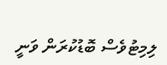ލިމިޓުވެސް ބޮޑުކުރަން ވަނީ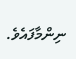ނިންމާފައެވެ.